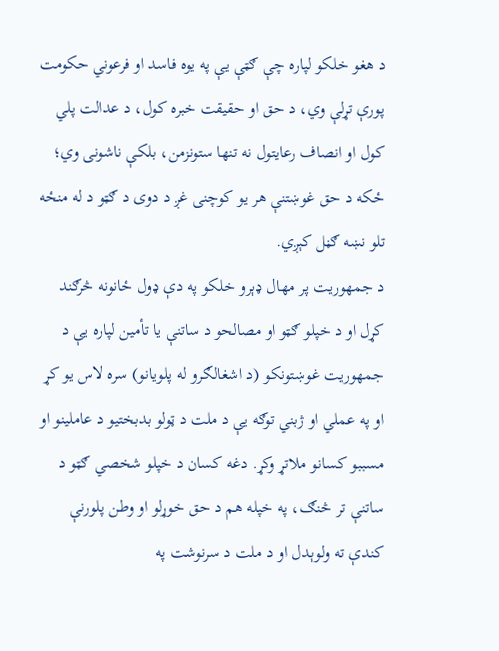د هغو خلکو لپاره چې ګټې يې په یوه فاسد او فرعوني حکومت پورې تړلې وي، د حق او حقیقت خبره کول، د عدالت پلي کول او انصاف رعایتول نه تنها ستونزمن، بلکې ناشونی وي؛ ځکه د حق غوښتنې هر یو کوچنی غږ د دوی د ګټو د له منځه تلو نښه ګڼل کېږي.
د جمهوریت پر مهال ډېرو خلکو په دې ډول ځانونه څرګند کړل او د خپلو ګټو او مصالحو د ساتنې یا تأمین لپاره یې د جمهوریت غوښتونکو (د اشغالګرو له پلویانو) سره لاس یو کړ او په عملي او ژبني توګه یې د ملت د ټولو بدبختیو د عاملینو او مسببو کسانو ملاتړ وکړ. دغه کسان د خپلو شخصي ګټو د ساتنې تر څنګ، په خپله هم د حق خوړلو او وطن پلورنې کندې ته ولوېدل او د ملت د سرنوشت په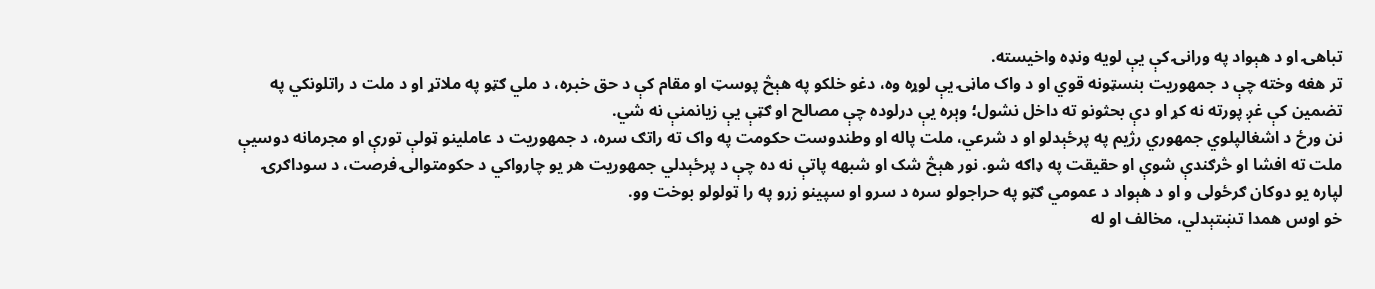تباهۍ او د هېواد په ورانۍ کې یې لویه ونډه واخیسته.
تر هغه وخته چې د جمهوریت بنسټونه قوي او د واک ماڼۍ یې لوړه وه، دغو خلکو په هېڅ پوسټ او مقام کې د حق خبره، د ملي ګټو په ملاتړ او د ملت د راتلونکي په تضمین کې غږ پورته نه کړ او دې بحثونو ته داخل نشول؛ وېره یې درلوده چې مصالح او ګټې یې زیانمنې نه شي.
نن ورځ د اشغالپلوي جمهوري رژیم په پرځېدلو او د شرعي، ملت پاله او وطندوست حکومت په واک ته راتګ سره، د جمهوریت د عاملینو ټولې تورې او مجرمانه دوسیې ملت ته افشا او څرګندې شوې او حقیقت په ډاګه شو. نور هېڅ شک او شبهه پاتې نه ده چې د پرځېدلي جمهوریت هر یو چارواکي د حکومتوالۍ فرصت، د سوداګرۍ لپاره یو دوکان ګرځولی و او د هېواد د عمومي ګټو په حراجولو سره د سرو او سپینو زرو په را ټولولو بوخت وو.
خو اوس همدا تښتېدلي، مخالف او له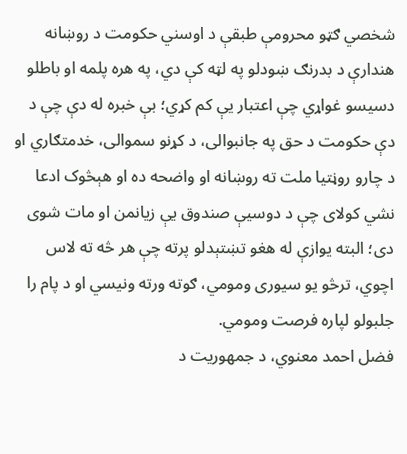شخصي ګټو محرومې طبقې د اوسني حکومت د روښانه هندارې د بدرنګ ښودلو په لټه کې دي، په هره پلمه او باطلو دسیسو غواړي چې اعتبار یې کم کړي؛ بې خبره له دې چې د دې حکومت د حق په جانبوالی، د کړنو سموالی، خدمتګاري او د چارو روڼتیا ملت ته روښانه او واضحه ده او هېڅوک ادعا نشي کولای چې د دوسیې صندوق یې زیانمن او مات شوی دی؛ البته یوازې له هغو تښتېدلو پرته چې هر څه ته لاس اچوي، ترڅو یو سیوری ومومي، ګوته ورته ونیسي او د پام را جلبولو لپاره فرصت ومومي.
فضل احمد معنوي، د جمهوریت د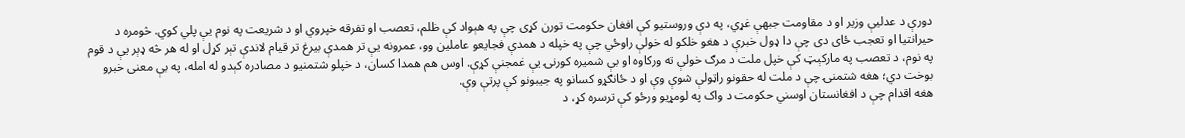دورې د عدلیې وزیر او د مقاومت جبهې غړي، په دې وروستیو کې افغان حکومت تورن کړی چې په هېواد کې ظلم، تعصب او تفرقه خپروي او د شریعت په نوم یې پلي کوي. څومره د حیرانتیا او تعجب ځای دی چې دا ډول خبرې د هغو خلکو له خولې راوځي چې په خپله د همدې فجایعو عاملین وو، عمرونه یې تر همدې بیرغ تر قیام لاندې تېر کړل او له هر څه ډېر یې د قوم په نوم، د تعصب په مارکېټ کې خپل ملت د مرګ خولې ته ورکاوه او بې شمیره کورنۍ یې غمجنې کړې. اوس هم همدا کسان، د خپلو شتمنیو د مصادره کېدو له امله، په بې معنی خبرو بوخت دي؛ هغه شتمنۍ چې د ملت له حقونو راټولې شوې وې او د ځانګړو کسانو په جیبونو کې پرتې وې.
هغه اقدام چې د افغانستان اوسني حکومت د واک په لومړیو ورځو کې ترسره کړ، د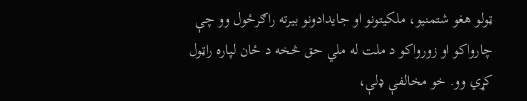ټولو هغو شتمنیو، ملکیتونو او جايدادونو بیرته راګرځول وو چې چارواکو او زورواکو د ملت له ملي حق څخه د ځان لپاره راټول کړي وو. خو مخالفې ډلې،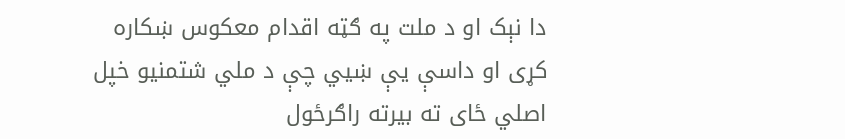دا نېک او د ملت په ګټه اقدام معکوس ښکاره کړی او داسې یې ښیي چې د ملي شتمنیو خپل اصلي ځای ته بیرته راګرځول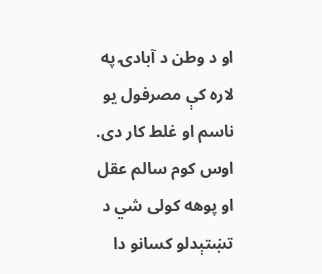او د وطن د آبادۍ په لاره کې مصرفول یو ناسم او غلط کار دی.
اوس کوم سالم عقل او پوهه کولی شي د تښتېدلو کسانو دا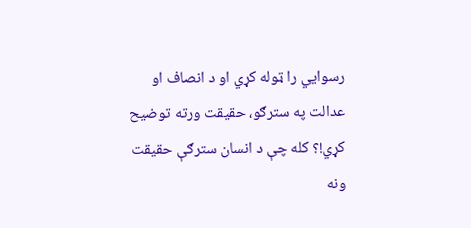رسوایي را ټوله کړي او د انصاف او عدالت په سترګو، حقیقت ورته توضیح کړي!؟ کله چې د انسان سترګې حقیقت ونه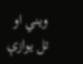ویني او تل یوازې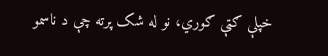خپلې ګټې ګوري، نو له شک پرته چې د ناسمو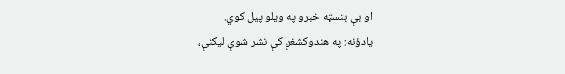او بې بنسټه خبرو په ویلو پیل کوي.
یادؤنه: په هندوکشغږ کې نشر شوې لیکنې،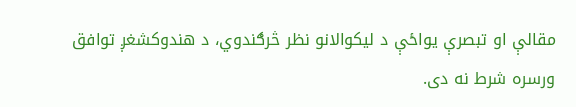مقالې او تبصرې یواځې د لیکوالانو نظر څرګندوي، د هندوکشغږ توافق ورسره شرط نه دی.